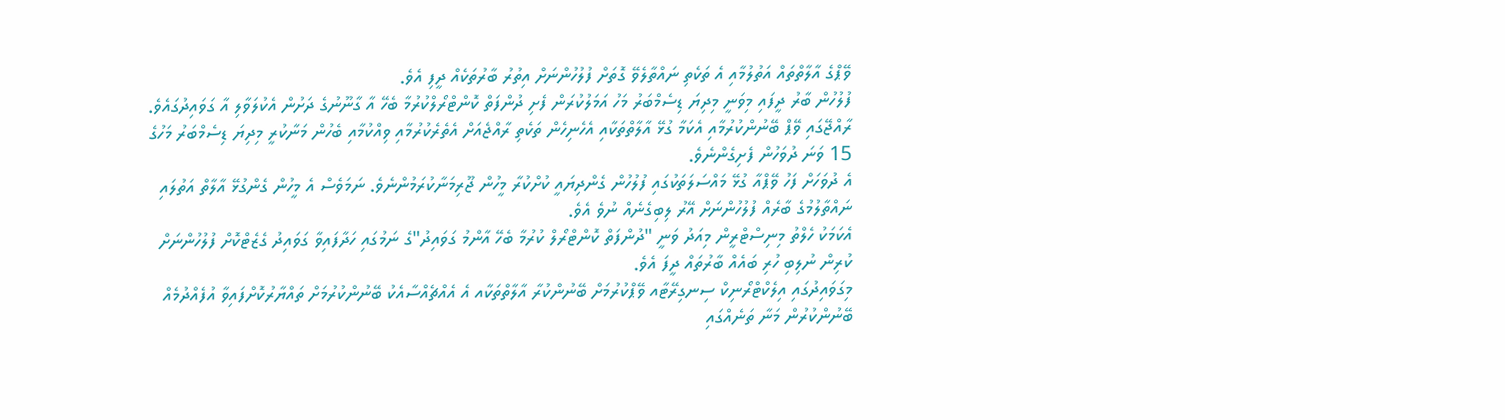ވޭޕްގެ އާލާތްތައް އަތުލުމާއި އެ ތަކެތި ނައްތާލެވޭ ގޮތަށް ފުލުހުންނަށް އިތުރު ބާރުތަކެއް ދީފި އެވެ.
ފުލުހުން ބާރު ދީފައި މިވަނީ މިދިޔަ ޑިސެމްބަރު މަހު އަމަލުކުރަން ފެށި ދުންފަތް ކޮންޓްރޯލްކުރުމާ ބެހޭ އާ ގާނޫނުގެ ދަށުން އެކުލަވާލި އާ ގަވައިދުގައެވެ.
ރާއްޖޭގައި ވޭޕް ބޭނުންކުރުމާއި އެކަމާ ގުޅޭ އާލާތްތަކާއި އެހެނިހެން ތަކެތި ރާއްޖެއަށް އެތެރެކުރުމާއި ވިއްކުމާއި ބެހުން މަނާކުރީ މިދިޔަ ޑިސެމްބަރު މަހުގެ 15 ވަނަ ދުވަހުން ފެށިގެންނެވެ.
އެ ދުވަހަށް ފަހު ވޭޕްއާ ގުޅޭ މައްސަލަތަކުގައި ފުލުހުން ގެންދިޔައީ ކުށްކުރާ މީހުން ޖޫރިމަނާކުރަމުންނެވެ. ނަމަވެސް އެ މީހުން ގެންގުޅޭ އާލާތް އަތުލައި ނައްތާލުމުގެ ބާރެއް ފުލުހުންނަށް އޭރު ލިބިގެނެއް ނުވެ އެވެ.
އެކަމަކު ހެލްތު މިނިސްޓްރީން މިއަދު ވަނީ "ދުންފަތް ކޮންޓްރޯލް ކުރުމާ ބެހޭ އާންމު ގަވައިދު"ގެ ނަމުގައި ހަދާފައިވާ ގަވައިދު ގެޒެޓްކޮށް ފުލުހުންނަށް ކުރިން ނުލިބި ހުރި ބައެއް ބާރުތައް ދީފަ އެވެ.
މިގަވައިދުގައި އިލެކްޓްރޯނިކް ސިނގިރޭޓާއ ވޭޕްކުރުމަށް ބޭނުންކުރާ އާލާތްތަކާއ އެ އެއްޗެއްސާއެކު ބޭނުންކުރުމަށް ތައްޔާރުކޮށްފައިވާ އުފެއްދުމެއް ބޭނުންކުރުން މަނާ ތަނެއްގައި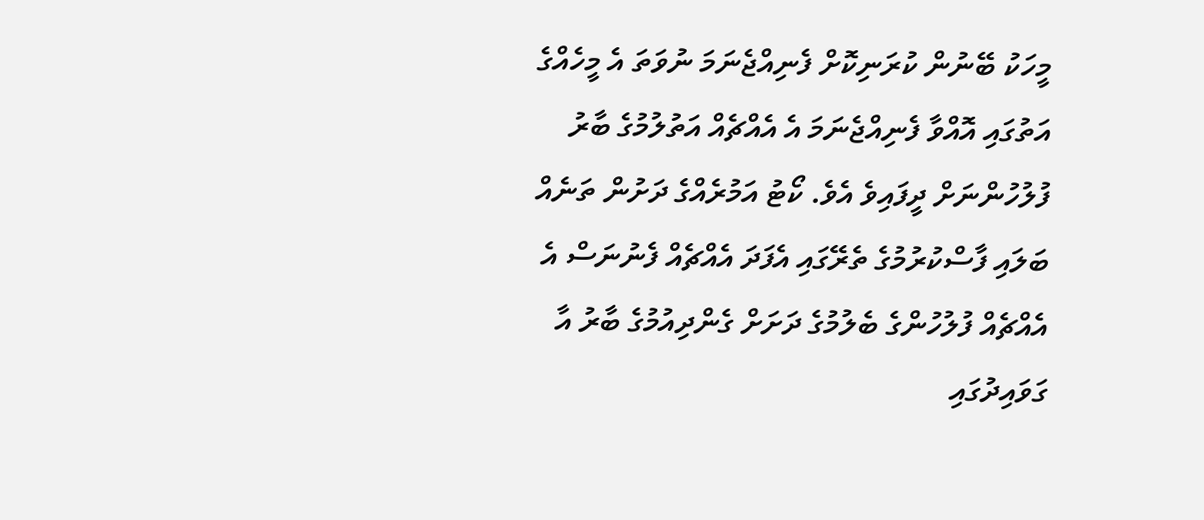މީހަކު ބޭނުން ކުރަނިކޮށް ފެނިއްޖެނަމަ ނުވަތަ އެ މީހެއްގެ އަތުގައި އޮއްވާ ފެނިއްޖެނަމަ އެ އެއްޗެއް އަތުލުމުގެ ބާރު ފުލުހުންނަށް ދީފައިވެ އެވެ. ކޯޓު އަމުރެއްގެ ދަށުން ތަނެއް ބަލައި ފާސްކުރުމުގެ ތެރޭގައި އެފަދަ އެއްޗެއް ފެނުނަސް އެ އެއްޗެއް ފުލުހުންގެ ބެލުމުގެ ދަށަށް ގެންދިއުމުގެ ބާރު އާ ގަވައިދުގައި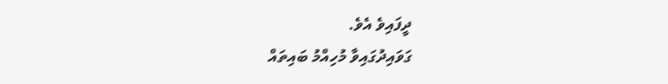ދީފައިވެ އެވެ.
ގަވައިދުގައިވާ މުހިއްމު ބައިތައް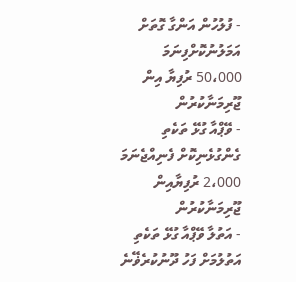- ފުލުހުން އަންގާ ގޮތަށް އަމަލުނުކޮށްފިނަމަ 50،000 ރުފިޔާ އިން ޖޫރިމަނާކުރުން
- ވޭޕްއާ ގުޅޭ ތަކެތި ގެންގުޅެނިކޮށް ފެނިއްޖެނަމަ 2،000 ރުފިޔާއިން ޖޫރިމަނާކުރުން
- އަތުލާ ވޭޕްއާ ގުޅޭ ތަކެތި އަތުލުމަށް ފަހު ދޫނުކުރެޥޭނެ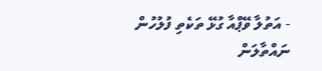- އަތުލާ ވޭޕްއާ ގުޅޭ ތަކެތި ފުލުހުން ނައްތާލަން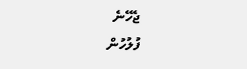ޖެހޭނެ
ފުލުހުން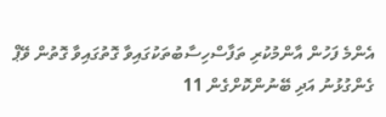އެންމެ ފަހުން އާންމުކުރި ތަފާސްހިސާބުތަކުގައިވާ ގޮތުގައިވާ ގޮތުން ވޭޕް ގެންގުޅުނު އަދި ބޭނުންކޮށްގެން 11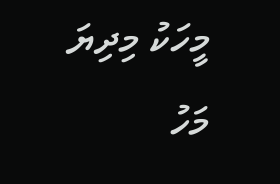މީހަކު މިދިޔަ މަހު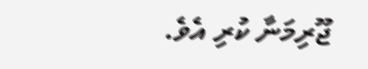ޖޫރިމަނާ ކުރި އެވެ.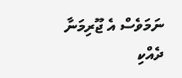ނަމަވެސް އެ ޖޫރިމަނާ ދެއްކި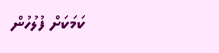ކަމަކަށް ފުލުހުން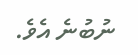ނުބުނެ އެވެ.